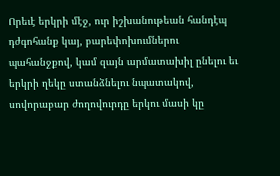Որեւէ երկրի մէջ, ուր իշխանութեան հանդէպ դժգոհանք կայ, բարեփոխումներու պահանջքով, կամ զայն արմատախիլ ընելու եւ երկրի ղեկը ստանձնելու նպատակով, սովորաբար ժողովուրդը երկու մասի կը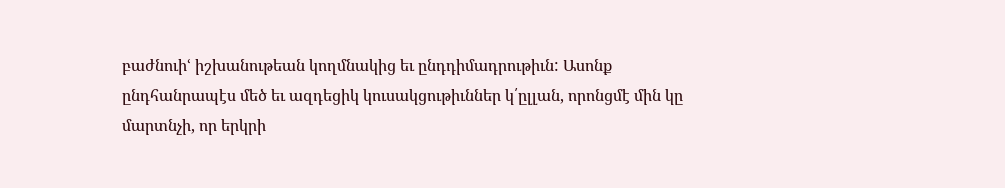բաժնուիՙ իշխանութեան կողմնակից եւ ընդդիմադրութիւն: Ասոնք ընդհանրապէս մեծ եւ ազդեցիկ կուսակցութիւններ կ՛ըլլան, որոնցմէ մին կը մարտնչի, որ երկրի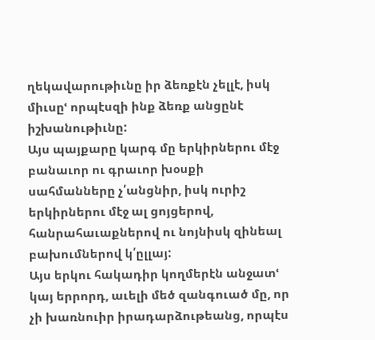ղեկավարութիւնը իր ձեռքէն չելլէ, իսկ միւսըՙ որպէսզի ինք ձեռք անցընէ իշխանութիւնը:
Այս պայքարը կարգ մը երկիրներու մէջ բանաւոր ու գրաւոր խօսքի սահմանները չ՛անցնիր, իսկ ուրիշ երկիրներու մէջ ալ ցոյցերով, հանրահաւաքներով ու նոյնիսկ զինեալ բախումներով կ՛ըլլայ:
Այս երկու հակադիր կողմերէն անջատՙ կայ երրորդ, աւելի մեծ զանգուած մը, որ չի խառնուիր իրադարձութեանց, որպէս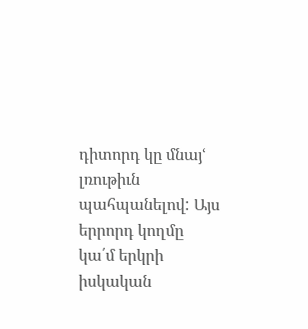դիտորդ կը մնայՙ լռութիւն պահպանելով: Այս երրորդ կողմը կա՛մ երկրի իսկական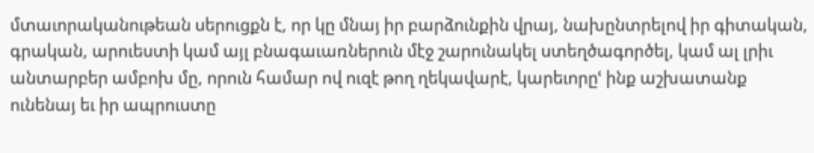մտաւորականութեան սերուցքն է, որ կը մնայ իր բարձունքին վրայ, նախընտրելով իր գիտական, գրական, արուեստի կամ այլ բնագաւառներուն մէջ շարունակել ստեղծագործել, կամ ալ լրիւ անտարբեր ամբոխ մը, որուն համար ով ուզէ թող ղեկավարէ, կարեւորըՙ ինք աշխատանք ունենայ եւ իր ապրուստը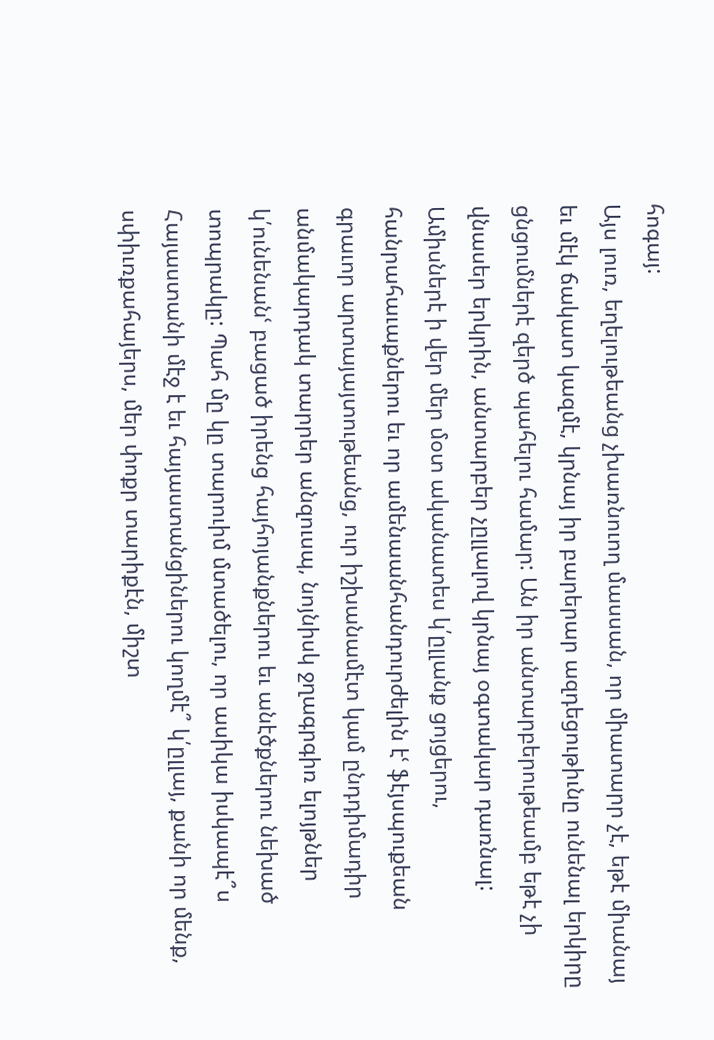հոգայ:
Այս լուռ, եղելութեանց չխառնուող մասսան, որ միատարր չէ, եթէ միանայ եւ մէկ ճակատ կազմէ, կրնայ իր բարերար ազդեցութիւնը ունենալ երկիրը ցնցումներէ զերծ պահելու համար: Ան իր անտարբերութեամբ եթէ չի վնասեր երկրին, անտարբեր չըլլալով կրնայ օգտակար դառնալ:
Ամիսներէ ի վեր մեր մօտ ականատես կ՛ըլլանք ցոյցերու, հանրահաւաքներու եւ որ ամենաանհանդուրժելին էՙ ֆէյսպուքեան գրաւոր արտայայտութեանց, ուր իշխանամէտ կամ ընդդիմադիր անմակարդակ տարրեր անզուսպ, նոյնիսկ ջղագրգիռ ելոյթներ կ՛ունենանՙ բացած իրենց հայհոյանքներու եւ անէծքներու նեխած տոպրակը: Պահ մը կը տարուիմ մտածելու, որ ասիկա իսկապէ՞ս Հայաստանի մէջ է եւ հայաստանցիներու կողմէ՞ կ՛ըլլայ, քանի որ մենք, սփիւռքահայերս, մեր փոքր տարիքէն, միշտ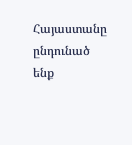Հայաստանը ընդունած ենք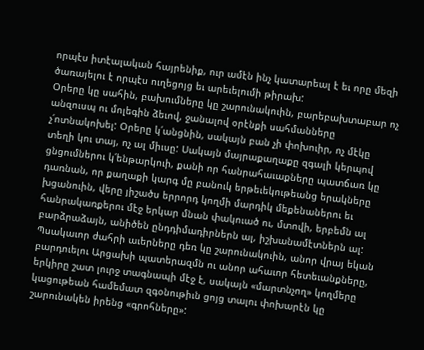որպէս իտէալական հայրենիք, ուր ամէն ինչ կատարեալ է եւ որը մեզի ծառայելու է որպէս ուղեցոյց եւ արեւելումի թիրախ:
Օրերը կը սահին, բախումները կը շարունակուին, բարեբախտաբար ոչ անզուսպ ու մոլեգին ձեւով, ջանալով օրէնքի սահմանները չ՛ոտնակոխել: Օրերը կ՛անցնին, սակայն բան չի փոխուիր, ոչ մէկը տեղի կու տայ, ոչ ալ միւսը: Սակայն մայրաքաղաքը զգալի կերպով ցնցումներու կ՛ենթարկուի, քանի որ հանրահաւաքները պատճառ կը դառնան, որ քաղաքի կարգ մը բանուկ երթեւեկութեանց երակները խցանուին, վերը յիշածս երրորդ կողմի մարդիկ մեքենաներու եւ հանրակառքերու մէջ երկար մնան փակուած ու, մտովի, երբեմն ալ բարձրաձայն, անիծեն ընդդիմադիրներն ալ, իշխանամէտներն ալ:
Պսակաւոր ժահրի աւերները դեռ կը շարունակուին, անոր վրայ եկան բարդուելու Արցախի պատերազմն ու անոր ահաւոր հետեւանքները, երկիրը շատ լուրջ տագնապի մէջ է, սակայն «մարտնչող» կողմերը կացութեան համեմատ զգօնութիւն ցոյց տալու փոխարէն կը շարունակեն իրենց «գրոհները»: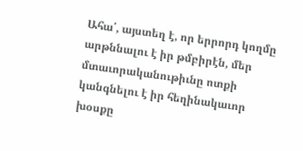Ահա՛, այստեղ է, որ երրորդ կողմը արթննալու է իր թմբիրէն, մեր մտաւորականութիւնը ոտքի կանգնելու է իր հեղինակաւոր խօսքը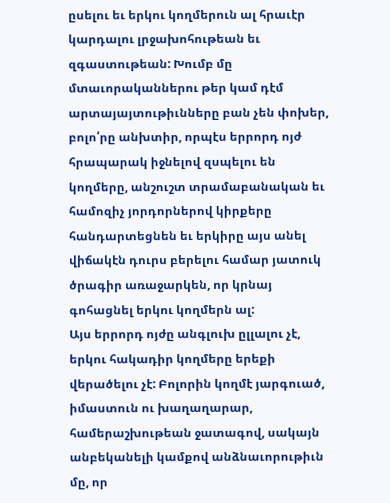ըսելու եւ երկու կողմերուն ալ հրաւէր կարդալու լրջախոհութեան եւ զգաստութեան: Խումբ մը մտաւորականներու թեր կամ դէմ արտայայտութիւնները բան չեն փոխեր, բոլո՛րը անխտիր, որպէս երրորդ ոյժ հրապարակ իջնելով զսպելու են կողմերը, անշուշտ տրամաբանական եւ համոզիչ յորդորներով կիրքերը հանդարտեցնեն եւ երկիրը այս անել վիճակէն դուրս բերելու համար յատուկ ծրագիր առաջարկեն, որ կրնայ գոհացնել երկու կողմերն ալ:
Այս երրորդ ոյժը անգլուխ ըլլալու չէ, երկու հակադիր կողմերը երեքի վերածելու չէ: Բոլորին կողմէ յարգուած, իմաստուն ու խաղաղարար, համերաշխութեան ջատագով, սակայն անբեկանելի կամքով անձնաւորութիւն մը, որ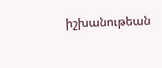իշխանութեան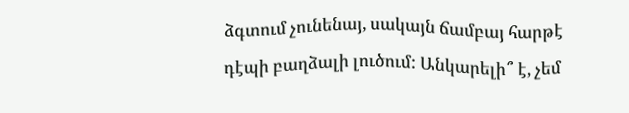ձգտում չունենայ, սակայն ճամբայ հարթէ դէպի բաղձալի լուծում: Անկարելի՞ է, չեմ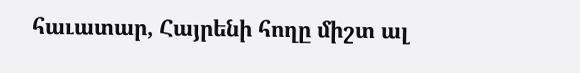հաւատար, Հայրենի հողը միշտ ալ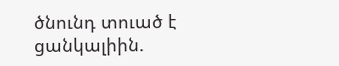ծնունդ տուած է ցանկալիին.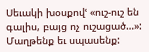Սեւակի խօսքովՙ «ուշ-ուշ են գալիս, բայց ոչ ուշացած…»: Մաղթենք եւ սպասենք: